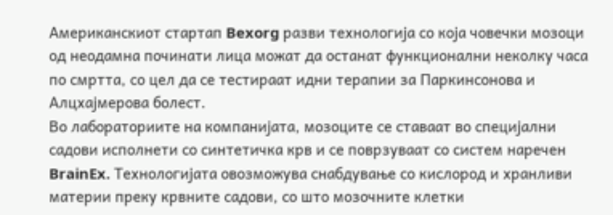Американскиот стартап Bexorg разви технологија со која човечки мозоци од неодамна починати лица можат да останат функционални неколку часа по смртта, со цел да се тестираат идни терапии за Паркинсонова и Алцхајмерова болест.
Во лабораториите на компанијата, мозоците се ставаат во специјални садови исполнети со синтетичка крв и се поврзуваат со систем наречен BrainEx. Технологијата овозможува снабдување со кислород и хранливи материи преку крвните садови, со што мозочните клетки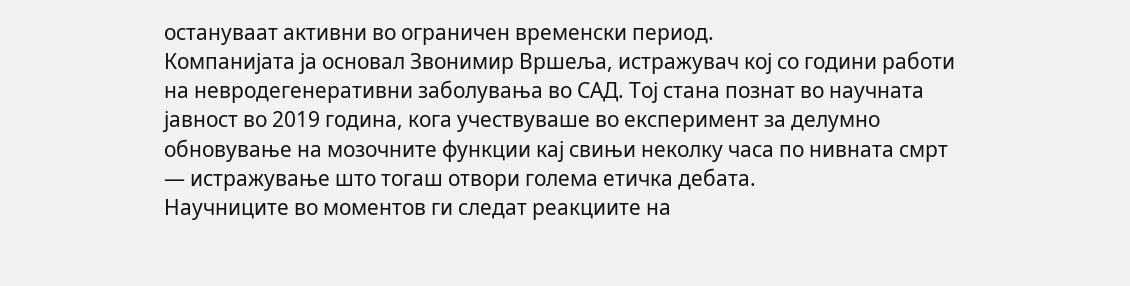остануваат активни во ограничен временски период.
Компанијата ја основал Звонимир Вршеља, истражувач кој со години работи на невродегенеративни заболувања во САД. Тој стана познат во научната јавност во 2019 година, кога учествуваше во експеримент за делумно обновување на мозочните функции кај свињи неколку часа по нивната смрт — истражување што тогаш отвори голема етичка дебата.
Научниците во моментов ги следат реакциите на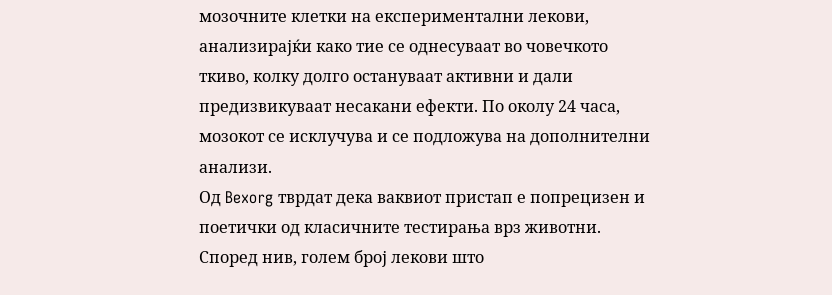мозочните клетки на експериментални лекови, анализирајќи како тие се однесуваат во човечкото ткиво, колку долго остануваат активни и дали предизвикуваат несакани ефекти. По околу 24 часа, мозокот се исклучува и се подложува на дополнителни анализи.
Од Bexorg тврдат дека ваквиот пристап е попрецизен и поетички од класичните тестирања врз животни. Според нив, голем број лекови што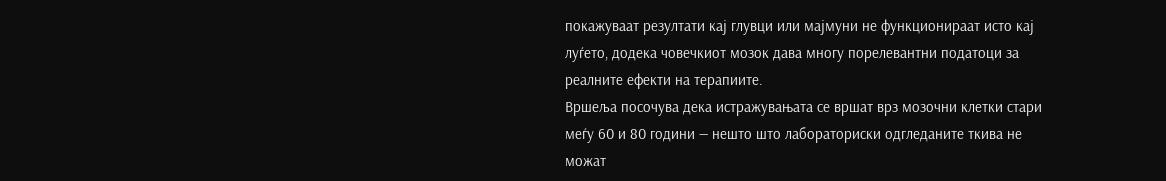покажуваат резултати кај глувци или мајмуни не функционираат исто кај луѓето, додека човечкиот мозок дава многу порелевантни податоци за реалните ефекти на терапиите.
Вршеља посочува дека истражувањата се вршат врз мозочни клетки стари меѓу 60 и 80 години — нешто што лабораториски одгледаните ткива не можат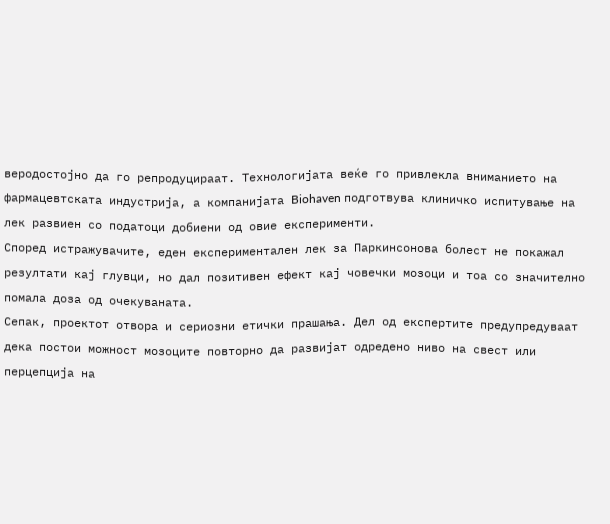веродостојно да го репродуцираат. Технологијата веќе го привлекла вниманието на фармацевтската индустрија, а компанијата Biohaven подготвува клиничко испитување на лек развиен со податоци добиени од овие експерименти.
Според истражувачите, еден експериментален лек за Паркинсонова болест не покажал резултати кај глувци, но дал позитивен ефект кај човечки мозоци и тоа со значително помала доза од очекуваната.
Сепак, проектот отвора и сериозни етички прашања. Дел од експертите предупредуваат дека постои можност мозоците повторно да развијат одредено ниво на свест или перцепција на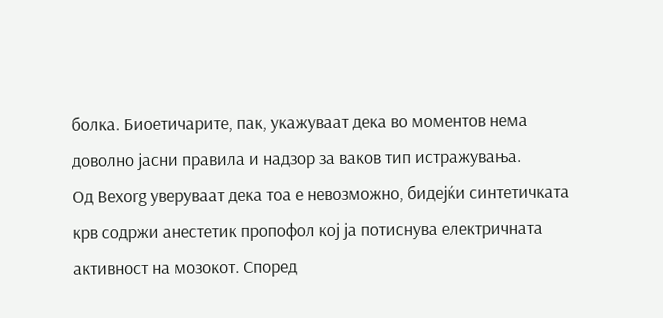болка. Биоетичарите, пак, укажуваат дека во моментов нема доволно јасни правила и надзор за ваков тип истражувања.
Од Bexorg уверуваат дека тоа е невозможно, бидејќи синтетичката крв содржи анестетик пропофол кој ја потиснува електричната активност на мозокот. Според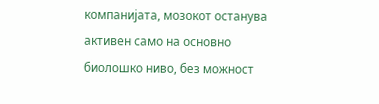компанијата, мозокот останува активен само на основно биолошко ниво, без можност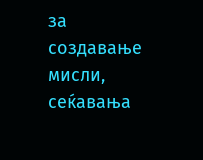за создавање мисли, сеќавања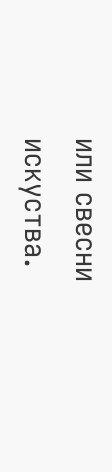или свесни искуства.